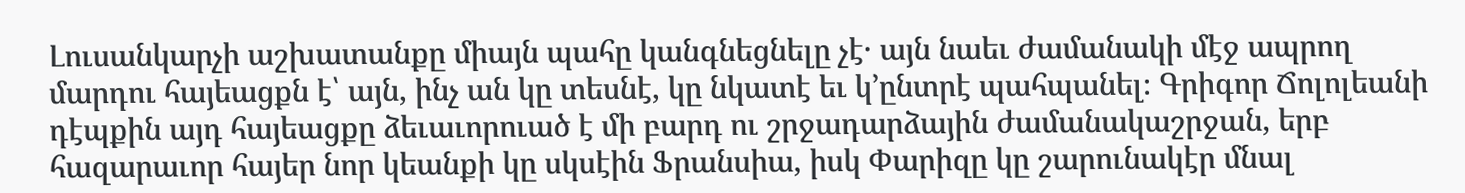Լուսանկարչի աշխատանքը միայն պահը կանգնեցնելը չէ․ այն նաեւ ժամանակի մէջ ապրող մարդու հայեացքն է՝ այն, ինչ ան կը տեսնէ, կը նկատէ եւ կ՚ընտրէ պահպանել։ Գրիգոր Ճոլոլեանի դէպքին այդ հայեացքը ձեւաւորուած է մի բարդ ու շրջադարձային ժամանակաշրջան, երբ հազարաւոր հայեր նոր կեանքի կը սկսէին Ֆրանսիա, իսկ Փարիզը կը շարունակէր մնալ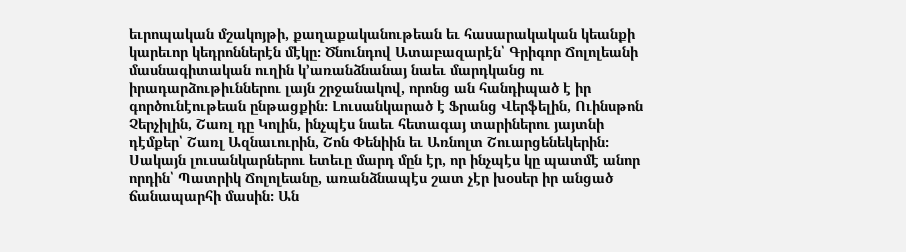եւրոպական մշակոյթի, քաղաքականութեան եւ հասարակական կեանքի կարեւոր կեդրոններէն մէկը։ Ծնունդով Ատաբազարէն՝ Գրիգոր Ճոլոլեանի մասնագիտական ուղին կ՚առանձնանայ նաեւ մարդկանց ու իրադարձութիւններու լայն շրջանակով, որոնց ան հանդիպած է իր գործունէութեան ընթացքին։ Լուսանկարած է Ֆրանց Վերֆելին, Ուինսթոն Չերչիլին, Շառլ դը Կոլին, ինչպէս նաեւ հետագայ տարիներու յայտնի դէմքեր՝ Շառլ Ազնաւուրին, Շոն Փենիին եւ Առնոլտ Շուարցենեկերին։ Սակայն լուսանկարներու ետեւը մարդ մըն էր, որ ինչպէս կը պատմէ անոր որդին՝ Պատրիկ Ճոլոլեանը, առանձնապէս շատ չէր խօսեր իր անցած ճանապարհի մասին։ Ան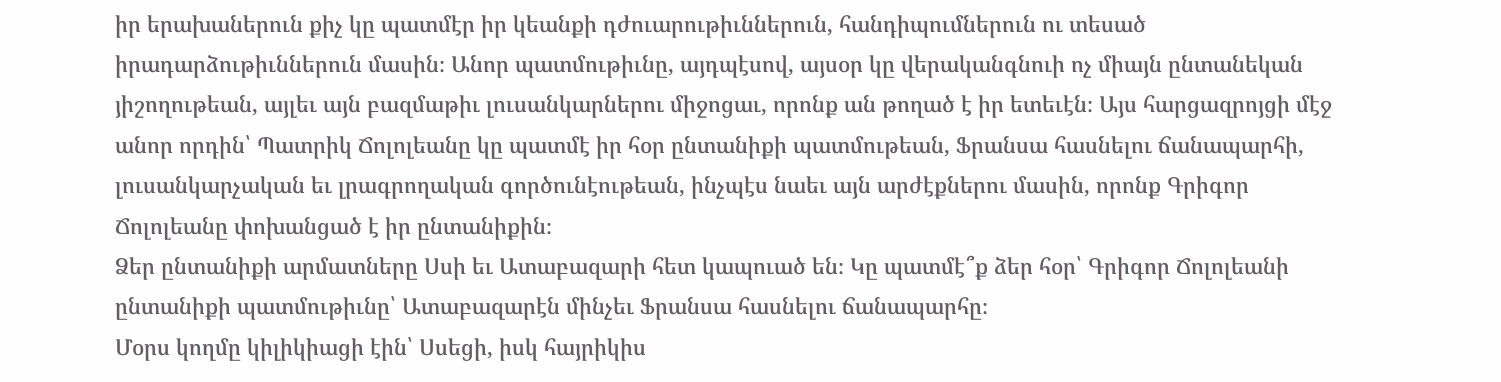իր երախաներուն քիչ կը պատմէր իր կեանքի դժուարութիւններուն, հանդիպումներուն ու տեսած իրադարձութիւններուն մասին։ Անոր պատմութիւնը, այդպէսով, այսօր կը վերականգնուի ոչ միայն ընտանեկան յիշողութեան, այլեւ այն բազմաթիւ լուսանկարներու միջոցաւ, որոնք ան թողած է իր ետեւէն։ Այս հարցազրոյցի մէջ անոր որդին՝ Պատրիկ Ճոլոլեանը կը պատմէ իր հօր ընտանիքի պատմութեան, Ֆրանսա հասնելու ճանապարհի, լուսանկարչական եւ լրագրողական գործունէութեան, ինչպէս նաեւ այն արժէքներու մասին, որոնք Գրիգոր Ճոլոլեանը փոխանցած է իր ընտանիքին։
Ձեր ընտանիքի արմատները Սսի եւ Ատաբազարի հետ կապուած են։ Կը պատմէ՞ք ձեր հօր՝ Գրիգոր Ճոլոլեանի ընտանիքի պատմութիւնը՝ Ատաբազարէն մինչեւ Ֆրանսա հասնելու ճանապարհը։
Մօրս կողմը կիլիկիացի էին՝ Սսեցի, իսկ հայրիկիս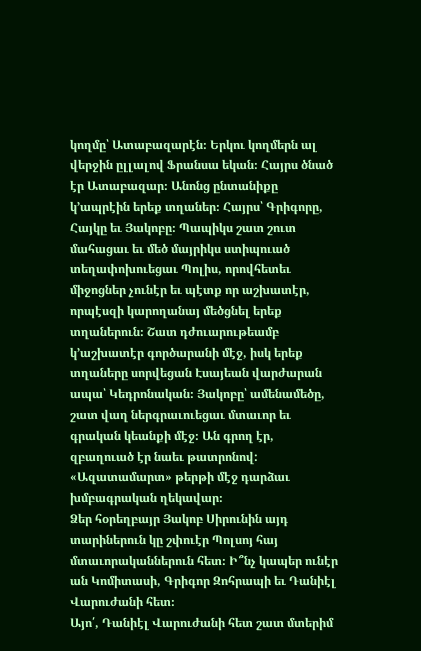կողմը՝ Ատաբազարէն։ Երկու կողմերն ալ վերջին ըլլալով Ֆրանսա եկան։ Հայրս ծնած էր Ատաբազար։ Անոնց ընտանիքը կ՚ապրէին երեք տղաներ։ Հայրս՝ Գրիգորը, Հայկը եւ Յակոբը։ Պապիկս շատ շուտ մահացաւ եւ մեծ մայրիկս ստիպուած տեղափոխուեցաւ Պոլիս, որովհետեւ միջոցներ չունէր եւ պէտք որ աշխատէր, որպէսզի կարողանայ մեծցնել երեք տղաներուն։ Շատ դժուարութեամբ կ՚աշխատէր գործարանի մէջ, իսկ երեք տղաները սորվեցան Էսայեան վարժարան ապա՝ Կեդրոնական։ Յակոբը՝ ամենամեծը, շատ վաղ ներգրաւուեցաւ մտաւոր եւ գրական կեանքի մէջ։ Ան գրող էր, զբաղուած էր նաեւ թատրոնով: «Ազատամարտ» թերթի մէջ դարձաւ խմբագրական ղեկավար։
Ձեր հօրեղբայր Յակոբ Սիրունին այդ տարիներուն կը շփուէր Պոլսոյ հայ մտաւորականներուն հետ։ Ի՞նչ կապեր ունէր ան Կոմիտասի, Գրիգոր Զոհրապի եւ Դանիէլ Վարուժանի հետ։
Այո՛, Դանիէլ Վարուժանի հետ շատ մտերիմ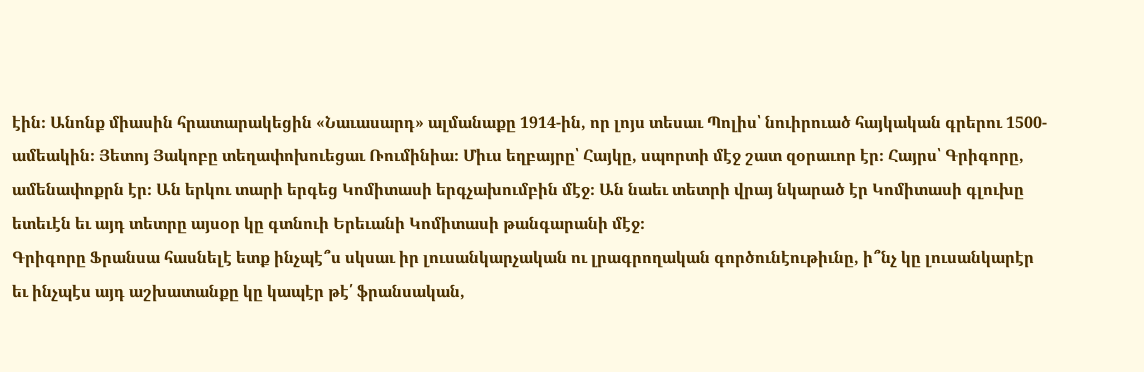էին։ Անոնք միասին հրատարակեցին «Նաւասարդ» ալմանաքը 1914-ին, որ լոյս տեսաւ Պոլիս՝ նուիրուած հայկական գրերու 1500-ամեակին։ Յետոյ Յակոբը տեղափոխուեցաւ Ռումինիա։ Միւս եղբայրը՝ Հայկը, սպորտի մէջ շատ զօրաւոր էր։ Հայրս՝ Գրիգորը, ամենափոքրն էր։ Ան երկու տարի երգեց Կոմիտասի երգչախումբին մէջ։ Ան նաեւ տետրի վրայ նկարած էր Կոմիտասի գլուխը ետեւէն եւ այդ տետրը այսօր կը գտնուի Երեւանի Կոմիտասի թանգարանի մէջ։
Գրիգորը Ֆրանսա հասնելէ ետք ինչպէ՞ս սկսաւ իր լուսանկարչական ու լրագրողական գործունէութիւնը, ի՞նչ կը լուսանկարէր եւ ինչպէս այդ աշխատանքը կը կապէր թէ՛ ֆրանսական,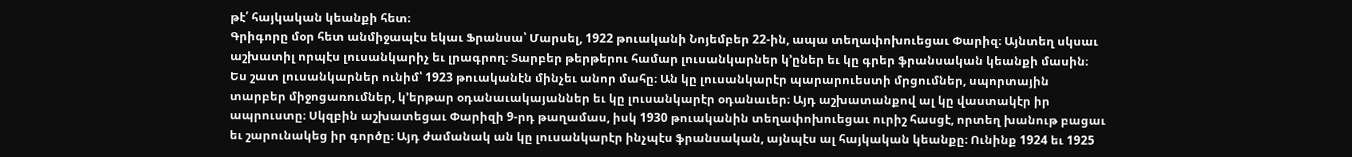թէ՛ հայկական կեանքի հետ։
Գրիգորը մօր հետ անմիջապէս եկաւ Ֆրանսա՝ Մարսել, 1922 թուականի Նոյեմբեր 22-ին, ապա տեղափոխուեցաւ Փարիզ։ Այնտեղ սկսաւ աշխատիլ որպէս լուսանկարիչ եւ լրագրող։ Տարբեր թերթերու համար լուսանկարներ կ՚ըներ եւ կը գրեր ֆրանսական կեանքի մասին։ Ես շատ լուսանկարներ ունիմ՝ 1923 թուականէն մինչեւ անոր մահը։ Ան կը լուսանկարէր պարարուեստի մրցումներ, սպորտային տարբեր միջոցառումներ, կ՚երթար օդանաւակայաններ եւ կը լուսանկարէր օդանաւեր։ Այդ աշխատանքով ալ կը վաստակէր իր ապրուստը։ Սկզբին աշխատեցաւ Փարիզի 9-րդ թաղամաս, իսկ 1930 թուականին տեղափոխուեցաւ ուրիշ հասցէ, որտեղ խանութ բացաւ եւ շարունակեց իր գործը։ Այդ ժամանակ ան կը լուսանկարէր ինչպէս ֆրանսական, այնպէս ալ հայկական կեանքը։ Ունինք 1924 եւ 1925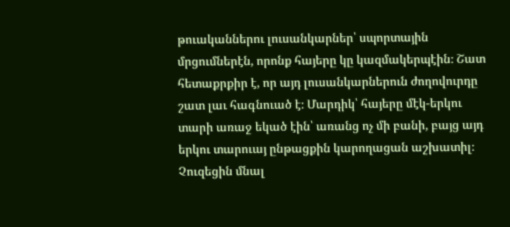թուականներու լուսանկարներ՝ սպորտային մրցումներէն, որոնք հայերը կը կազմակերպէին։ Շատ հետաքրքիր է, որ այդ լուսանկարներուն ժողովուրդը շատ լաւ հագնուած է։ Մարդիկ՝ հայերը մէկ-երկու տարի առաջ եկած էին՝ առանց ոչ մի բանի, բայց այդ երկու տարուայ ընթացքին կարողացան աշխատիլ։ Չուզեցին մնալ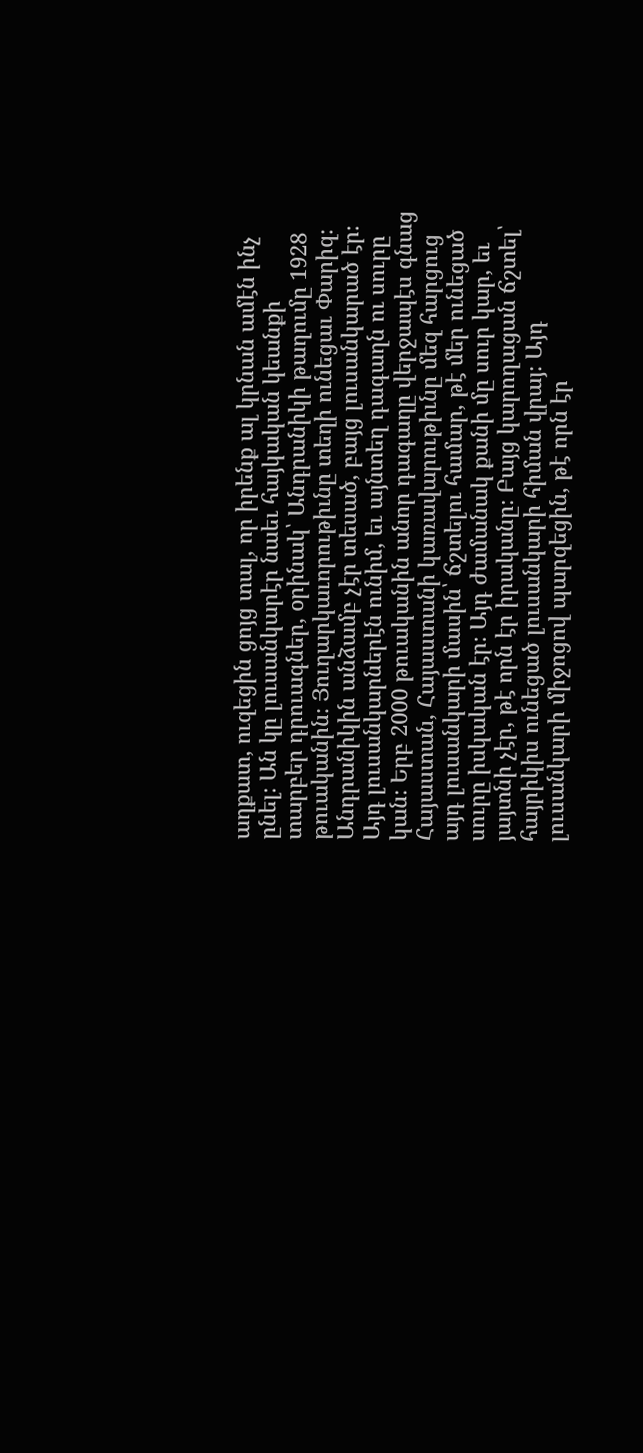աղքատ, ուզեցին ցոյց տալ, որ իրենք ալ կրնան ամէն ինչ ընել։ Ան կը լուսանկարէր նաեւ հայկական կեանքի տարբեր դրուագներ, օրինակ՝ Անդրանիկի թաղումը 1928 թուականին։ Յուղարկաւորութիւնը տեղի ունեցաւ Փարիզ։ Անդրանիկին անձամբ չէր տեսած, բայց լուսանկարած էր։ Այդ լուսանկարներէն ունիմ, եւ այնտեղ դագաղն ու սուրը կան։ Երբ 2000 թուականին անոր դագաղը վերջապէս գնաց Հայաստան, Հայաստանի կառավարութիւնը մեզ հարցուց այդ լուսանկարի մասին՝ ճշտելու համար, թէ մեր ունեցած սուրը իսկական էր։ Այդ ժամանակ քանի մը սուր կար, եւ յայտնի չէր, թէ որն էր իրականը։ Բայց կարողացան ճշտել՝ հայրիկիս ունեցած լուսանկարի հիման վրայ։ Այդ լուսանկարի միջոցով պարզեցին, թէ որն էր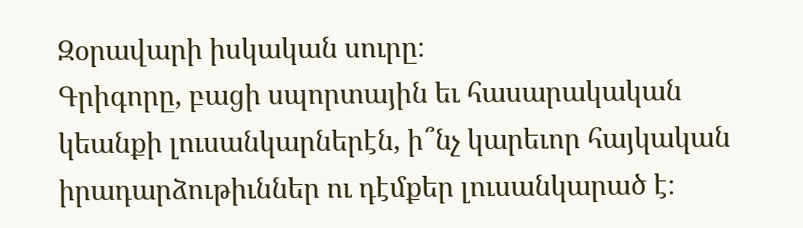Զօրավարի իսկական սուրը։
Գրիգորը, բացի սպորտային եւ հասարակական կեանքի լուսանկարներէն, ի՞նչ կարեւոր հայկական իրադարձութիւններ ու դէմքեր լուսանկարած է։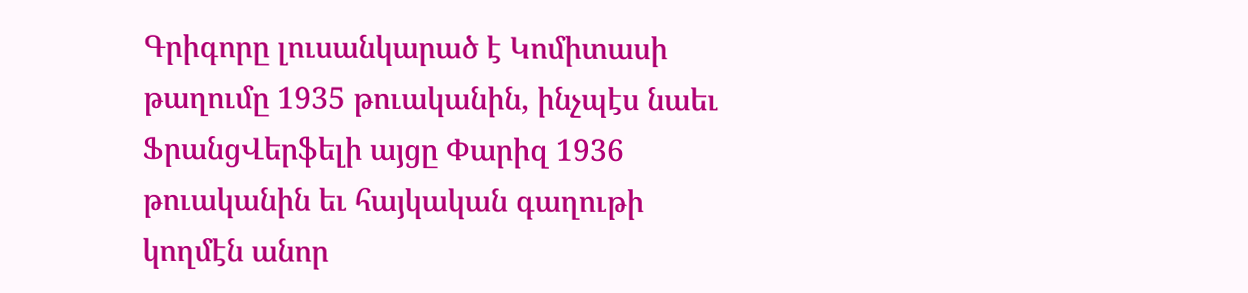Գրիգորը լուսանկարած է Կոմիտասի թաղումը 1935 թուականին, ինչպէս նաեւ ՖրանցՎերֆելի այցը Փարիզ 1936 թուականին եւ հայկական գաղութի կողմէն անոր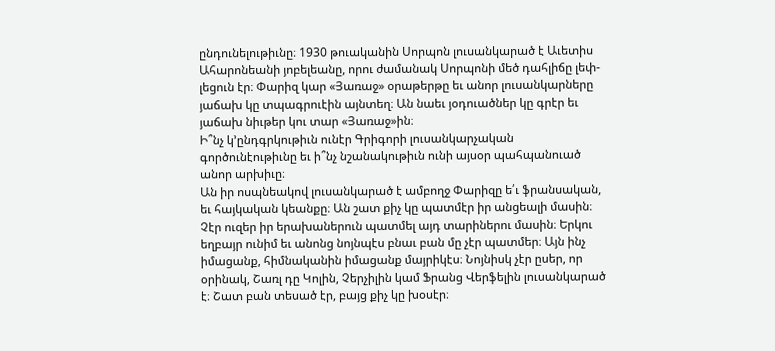ընդունելութիւնը։ 1930 թուականին Սորպոն լուսանկարած է Աւետիս Ահարոնեանի յոբելեանը, որու ժամանակ Սորպոնի մեծ դահլիճը լեփ-լեցուն էր։ Փարիզ կար «Յառաջ» օրաթերթը եւ անոր լուսանկարները յաճախ կը տպագրուէին այնտեղ։ Ան նաեւ յօդուածներ կը գրէր եւ յաճախ նիւթեր կու տար «Յառաջ»ին։
Ի՞նչ կ՚ընդգրկութիւն ունէր Գրիգորի լուսանկարչական գործունէութիւնը եւ ի՞նչ նշանակութիւն ունի այսօր պահպանուած անոր արխիւը։
Ան իր ոսպնեակով լուսանկարած է ամբողջ Փարիզը ե՛ւ ֆրանսական, եւ հայկական կեանքը։ Ան շատ քիչ կը պատմէր իր անցեալի մասին։ Չէր ուզեր իր երախաներուն պատմել այդ տարիներու մասին։ Երկու եղբայր ունիմ եւ անոնց նոյնպէս բնաւ բան մը չէր պատմեր։ Այն ինչ իմացանք, հիմնականին իմացանք մայրիկէս։ Նոյնիսկ չէր ըսեր, որ օրինակ, Շառլ դը Կոլին, Չերչիլին կամ Ֆրանց Վերֆելին լուսանկարած է։ Շատ բան տեսած էր, բայց քիչ կը խօսէր։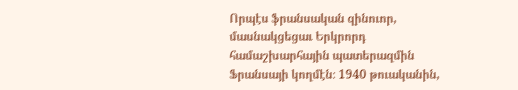Որպէս ֆրանսական զինուոր, մասնակցեցաւ Երկրորդ համաշխարհային պատերազմին Ֆրանսայի կողմէն։ 1940 թուականին,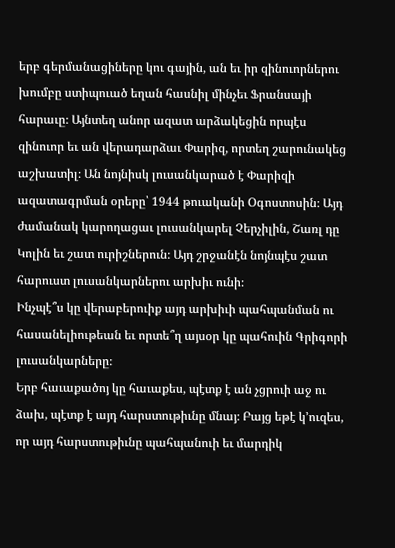երբ գերմանացիները կու գային, ան եւ իր զինուորներու խումբը ստիպուած եղան հասնիլ մինչեւ Ֆրանսայի հարաւը։ Այնտեղ անոր ազատ արձակեցին որպէս զինուոր եւ ան վերադարձաւ Փարիզ, որտեղ շարունակեց աշխատիլ։ Ան նոյնիսկ լուսանկարած է Փարիզի ազատագրման օրերը՝ 1944 թուականի Օգոստոսին։ Այդ ժամանակ կարողացաւ լուսանկարել Չերչիլին, Շառլ դը Կոլին եւ շատ ուրիշներուն։ Այդ շրջանէն նոյնպէս շատ հարուստ լուսանկարներու արխիւ ունի։
Ինչպէ՞ս կը վերաբերուիք այդ արխիւի պահպանման ու հասանելիութեան եւ որտե՞ղ այսօր կը պահուին Գրիգորի լուսանկարները։
Երբ հաւաքածոյ կը հաւաքես, պէտք է ան չցրուի աջ ու ձախ, պէտք է այդ հարստութիւնը մնայ։ Բայց եթէ կ՚ուզես, որ այդ հարստութիւնը պահպանուի եւ մարդիկ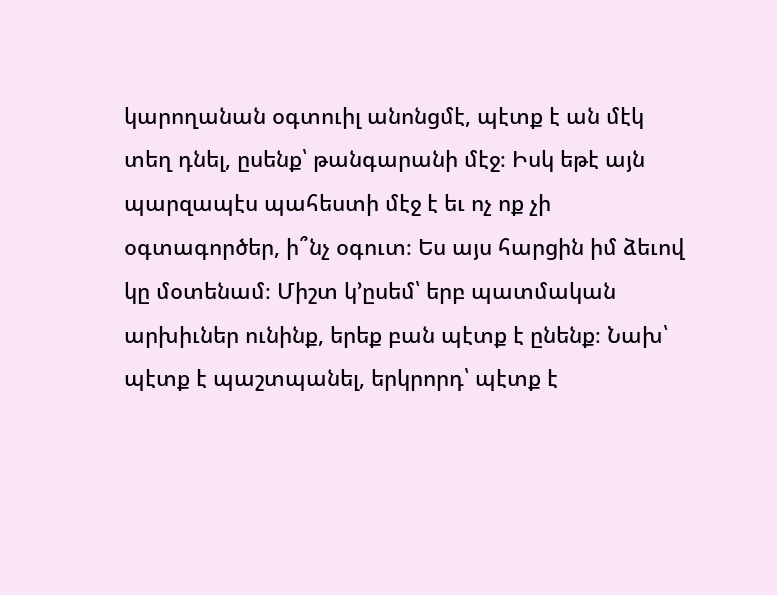կարողանան օգտուիլ անոնցմէ, պէտք է ան մէկ տեղ դնել, ըսենք՝ թանգարանի մէջ։ Իսկ եթէ այն պարզապէս պահեստի մէջ է եւ ոչ ոք չի օգտագործեր, ի՞նչ օգուտ։ Ես այս հարցին իմ ձեւով կը մօտենամ։ Միշտ կ՚ըսեմ՝ երբ պատմական արխիւներ ունինք, երեք բան պէտք է ընենք։ Նախ՝ պէտք է պաշտպանել, երկրորդ՝ պէտք է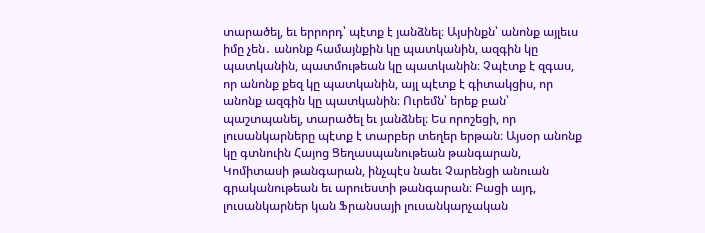տարածել, եւ երրորդ՝ պէտք է յանձնել։ Այսինքն՝ անոնք այլեւս իմը չեն․ անոնք համայնքին կը պատկանին, ազգին կը պատկանին, պատմութեան կը պատկանին։ Չպէտք է զգաս, որ անոնք քեզ կը պատկանին, այլ պէտք է գիտակցիս, որ անոնք ազգին կը պատկանին։ Ուրեմն՝ երեք բան՝ պաշտպանել, տարածել եւ յանձնել։ Ես որոշեցի, որ լուսանկարները պէտք է տարբեր տեղեր երթան։ Այսօր անոնք կը գտնուին Հայոց Ցեղասպանութեան թանգարան, Կոմիտասի թանգարան, ինչպէս նաեւ Չարենցի անուան գրականութեան եւ արուեստի թանգարան։ Բացի այդ, լուսանկարներ կան Ֆրանսայի լուսանկարչական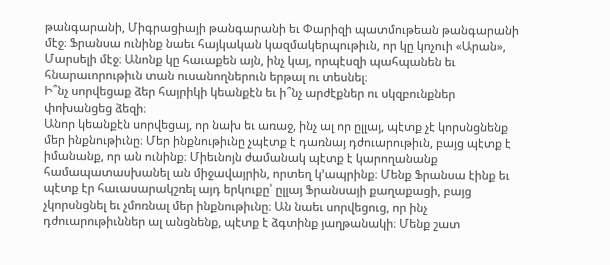թանգարանի, Միգրացիայի թանգարանի եւ Փարիզի պատմութեան թանգարանի մէջ։ Ֆրանսա ունինք նաեւ հայկական կազմակերպութիւն, որ կը կոչուի «Արան», Մարսելի մէջ։ Անոնք կը հաւաքեն այն, ինչ կայ, որպէսզի պահպանեն եւ հնարաւորութիւն տան ուսանողներուն երթալ ու տեսնել։
Ի՞նչ սորվեցաք ձեր հայրիկի կեանքէն եւ ի՞նչ արժէքներ ու սկզբունքներ փոխանցեց ձեզի։
Անոր կեանքէն սորվեցայ, որ նախ եւ առաջ, ինչ ալ որ ըլլայ, պէտք չէ կորսնցնենք մեր ինքնութիւնը։ Մեր ինքնութիւնը չպէտք է դառնայ դժուարութիւն, բայց պէտք է իմանանք, որ ան ունինք։ Միեւնոյն ժամանակ պէտք է կարողանանք համապատասխանել ան միջավայրին, որտեղ կ՚ապրինք։ Մենք Ֆրանսա էինք եւ պէտք էր հաւասարակշռել այդ երկուքը՝ ըլլայ Ֆրանսայի քաղաքացի, բայց չկորսնցնել եւ չմոռնալ մեր ինքնութիւնը։ Ան նաեւ սորվեցուց, որ ինչ դժուարութիւններ ալ անցնենք, պէտք է ձգտինք յաղթանակի։ Մենք շատ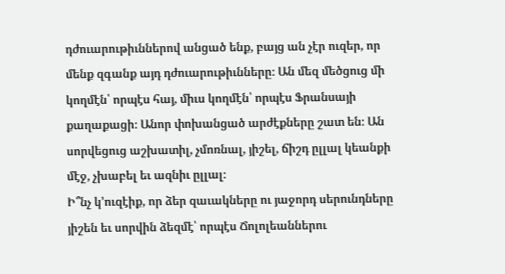դժուարութիւններով անցած ենք, բայց ան չէր ուզեր, որ մենք զգանք այդ դժուարութիւնները։ Ան մեզ մեծցուց մի կողմէն՝ որպէս հայ, միւս կողմէն՝ որպէս Ֆրանսայի քաղաքացի։ Անոր փոխանցած արժէքները շատ են։ Ան սորվեցուց աշխատիլ, չմոռնալ, յիշել, ճիշդ ըլլալ կեանքի մէջ, չխաբել եւ ազնիւ ըլլալ։
Ի՞նչ կ՚ուզէիք, որ ձեր զաւակները ու յաջորդ սերունդները յիշեն եւ սորվին ձեզմէ՝ որպէս Ճոլոլեաններու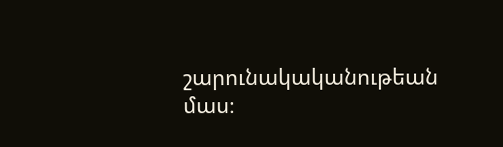շարունակականութեան մաս։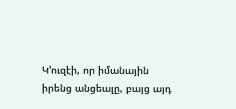Կ՚ուզէի, որ իմանային իրենց անցեալը, բայց այդ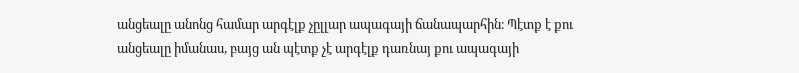անցեալը անոնց համար արգէլք չըլլար ապագայի ճանապարհին։ Պէտք է քու անցեալը իմանաս, բայց ան պէտք չէ արգէլք դառնայ քու ապագայի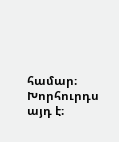համար։ Խորհուրդս այդ է։